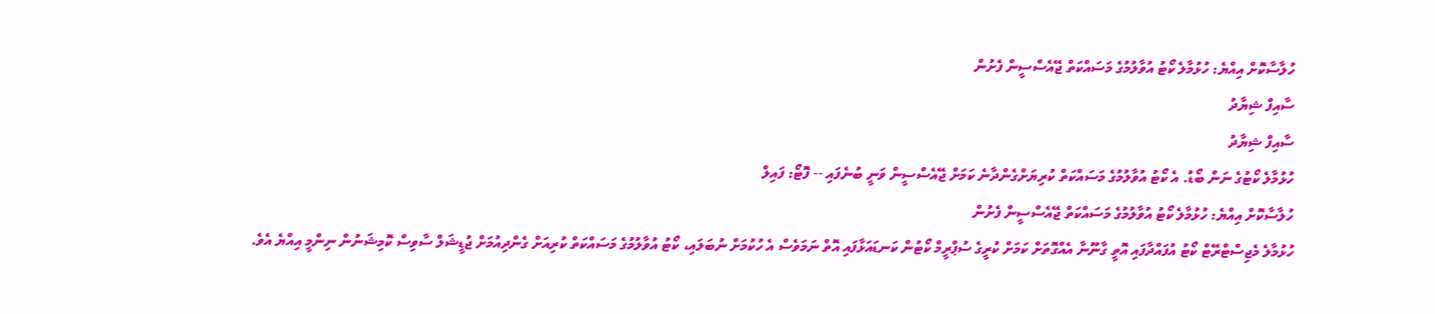ހުލާސާކޮށް އިއްޔެ: ހުޅުމާލެ ކޯޓު އުވާލުމުގެ މަސައްކަތް ޖޭއެސްސީން ފެށުން
ސާއިފް ޝިޔާދު
ސާއިފް ޝިޔާދު
ހުޅުމާލެ ކޯޓުގެ ނަން ބޯޑު. އެ ކޯޓު އުވާލުމުގެ މަސައްކަތް ކުރިޔަށްގެންދާނެ ކަމަށް ޖޭއެސްސީން ވަނީ ބުނެފައި -- ފޮޓޯ: ފައިލް
ހުލާސާކޮށް އިއްޔެ: ހުޅުމާލެ ކޯޓު އުވާލުމުގެ މަސައްކަތް ޖޭއެސްސީން ފެށުން
ހުޅުމާލެ މެޖިސްޓްރޭޓް ކޯޓު އުފައްދާފައި އޮތީ ގާނޫނާ އެއްގޮތަށް ކަމަށް ކުރީގެ ސުޕްރީމް ކޯޓުން ކަނޑައަޅާފައި އޮތް ނަމަވެސް އެ ހުކުމަށް ނުބަލައި، ކޯޓު އުވާލުމުގެ މަސައްކަތް ކުރިއަށް ގެންދިއުމަށް ޖުޑީޝަލް ސާވިސް ކޮމިޝަނުން ނިންމީ އިއްޔެ އެވެ.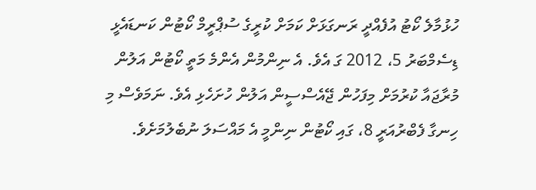ހުޅުމާލެ ކޯޓު އުފެއްދީ ރަނގަޅަށް ކަމަށް ކުރީގެ ސުޕްރީމް ކޯޓުން ކަނޑައެޅީ ޑިސެމްބަރު 5، 2012 ގަ އެވެ. އެ ނިންމުން އެންމެ މަތީ ކޯޓުން އަލުން މުރާޖައާ ކުރުމަށް މިފަހުން ޖޭއެސްސީން އަލުން ހުށަހެޅި އެވެ. ނަމަވެސް މި ހިނގާ ފެބްރުއަރީ 8، ގައި ކޯޓުން ނިންމީ އެ މައްސަލަ ނުބެލުމަށެވެ.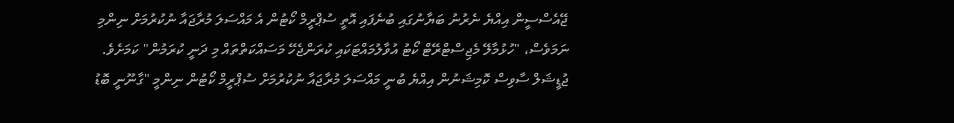ޖޭއެސްސީން އިއްޔެ ނެރުނު ބަޔާނުގައި ބުނެފައި އޮތީ ސުޕްރީމް ކޯޓުން އެ މައްސަލަ މުރާޖައާ ނުކުރުމަށް ނިންމި ނަމަވެސް، "ހުޅުމާލޭ މެޖިސްޓްރޭޓް ކޯޓު އުވާލުމައްޓަކައި ކުރަންޖެހޭ މަސައްކަތްތައް މި ދަނީ ކުރަމުން" ކަމަށެވެ.
ޖުޑީޝަލް ސާވިސް ކޮމިޝަނުން އިއްޔެ ބުނީ މައްސަލަ މުރާޖައާ ނުކުރުމަށް ސުޕްރީމް ކޯޓުން ނިންމީ "ގާނޫނީ ބޮޑު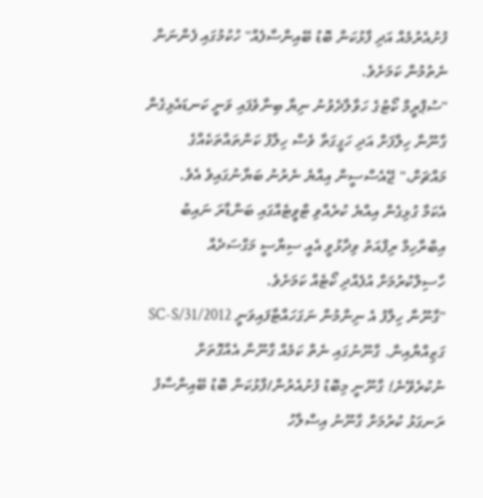ފުށުއެރުމެއް އަދި ފާޅުކަން ބޮޑު ބޭއިންސާފެއް" ހުކުމުގައި ފެންނަން ނެތުމުން ކަމަށެވެ.
"ސުޕްރީމް ކޯޓުގެ ހަވާލާދެވުނު ނިޔާ ބިނާވެފައި ވަނީ ކަނޑައެޅިގެން ގާނޫނާ ހިލާފަށް އަދި ހަގީގަތާ ވެސް ހިލާފު ކަންތައްތަކެއްގެ މައްޗަށް،" ޖޭއެސްސީން އިއްޔެ ނެރުނު ބަޔާނުގައިވެ އެވެ.
އެކަމާ ގުޅިގެން އިއްޔެ ކުރެއްވި ޓްވީޓެއްގައި ބަންޑާރަ ނައިބު އިބްރާހިމް ރިފްއަތު ވިދާޅުވީ އެއީ ސިޔާސީ މަގްސަދެއް ހާސިލްކުރުމަށް އުފެއްދި ކޯޓެއް ކަމަށެވެ.
"ގާނޫނާ ހިލާފު އެ ނިންމުން ނަގަހައްޓާފައިވަނީ 2012/SC-S/31 ގަޒިއްޔާއިން. ގާނޫނުގައި ނެތް ކަމެއް ގާނޫނާ އެއްގޮތަށް ނުކުރެވޭނެ! ގާނޫނީ މިބޮޑު ފުށުއެރުން/ފާޅުކަން ބޮޑު ބޭއިންސާފު ރަނގަޅު ކުރުމަށް ގާނޫނު އިސްލާހު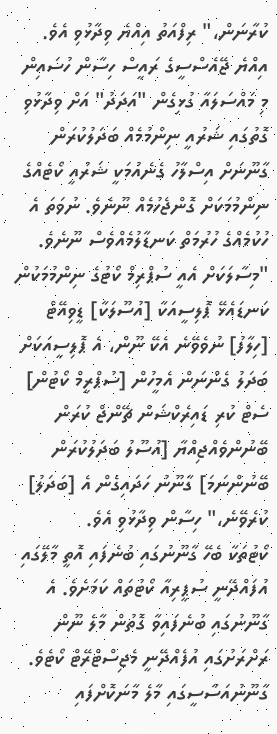ކުރާނަން،" ރިފްއަތު އިއްޔެ ވިދާޅުވި އެވެ.
އިއްޔެ ޖޭއެސްސީގެ ރައީސް ހިސާން ހުސައިން މި މައްސަލައާ ގުޅިގެން "އަދަދު" އަށް ވިދާޅުވި ގޮތުގައި ޝަރުއީ ނިންމުމެއް ބަދަލުކުރަން ގާނޫނަށް އިސްލާހު ގެނެއުމަކީ ޝަރުއީ ކޯޓެއްގެ ނިންމުމަކަށް ގޮންޖެހުމެއް ނޫނެވެ. ނުވަތަ އެ ހުކުމެއްގެ ހުރުމަތް ކަނޑާލުމެއްވެސް ނޫނެވެ.
"މިސާލަކަށް އެއީ ސުޕްރިމް ކޯޓުގެ ނިންމުމަކުން ކަނޑައެޅޭ ޕޮލިސީއަކާ [އުސޫލަކާ] ޑީވިއޭޓް [ހިލާފު] ނުވެވޭނެ އެކޭ ނޫން، އެ ޕޮލިސީއަކަށް ބަދަލު ގެންނަން އެމީހުން [ސުޕްރީމް ކޯޓުން] ސެޓް ކުރި ޑައިރެކްޝަން ޗޭންޖް ކުރަން ބޭނުންވެއްޖިއްޔާ [އުސޫލު ބަދަލުކުރަން ބޭނުންނަމަ] ގާނޫނު ހަދައިގެން އެ [ބަދަލު] ކުރެވޭނެ،" ހިސާން ވިދާޅުވި އެވެ.
ކޯޓުތަކާ ބެހޭ ގާނޫނުގައި ބުނެފައި އޮތީ މާލޭގައި އުފައްދޭނީ ސުޕީރިއާ ކޯޓުތައް ކަމަށެވެ. އެ ގާނޫނުގައި ބުނެފައިވާ ގޮތުން މާލެ ނޫން ރަށްރަށުގައި އުފެއްދޭނީ މެޖިސްޓްރޭޓް ކޯޓެވެ. ގާނޫނުއަސާސީގައި މާލެ މާނަކޮށްފައި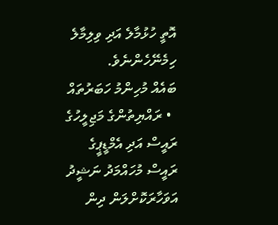އޮތީ ހުޅުމާލެ އަދި ވިލިމާލެ ހިމެނޭހެންނެވެ.
ބައެއް މުހިންމު ހަބަރުތައް
  • ރައްޔިތުންގެ މަޖިލީހުގެ ރައީސް އަދި އެމްޑީޕީގެ ރައީސް މުހައްމަދު ނަޝީދު އަވަހާރަކޮށްލަން ދިން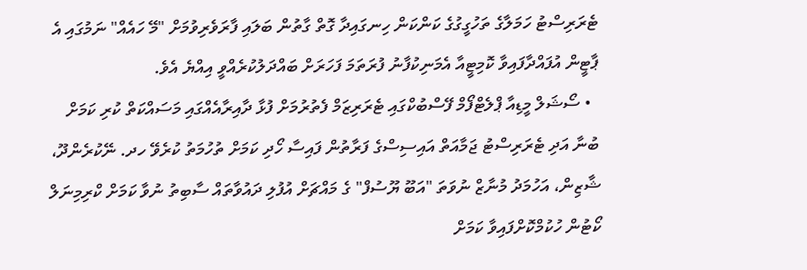ޓެރަރިސްޓު ހަމަލާގެ ތަހުގީގުގެ ކަންކަން ހިނގައިދާ ގޮތް ގާތުން ބަލައި ފާރަވެރިވުމަށް "މޭ ހައެއް" ނަމުގައި އެ ޕާޓީން އުފައްދާފައިވާ ކޮމިޓީއާ އެމަނިކުފާނު ފުރަތަމަ ފަހަރަށް ބައްދަލުކުރެއްވީ އިއްޔެ އެވެ.
  • ސޯޝަލް މީޑިއާ ޕްލެޓްފޯމް ފޭސްބުކްގައި ޓެރަރިޒަމް ފެތުރުމަށް ފުޅާ ދާއިރާއެއްގައި މަސައްކަތް ކުރި ކަމަށް ބުނާ އަދި ޓެރަރިސްޓު ޖަމާއަތް އައިސިސްގެ ފަރާތުން ފައިސާ ހޯދި ކަމަށް ތުހުމަތު ކުރެވޭ ހދ. ނޭކުރެންދޫ، ޝާޒިން، އަހުމަދު މުނާޒް ނުވަތަ "އަބޫ ޔޫސުފް" ގެ މައްޗަށް އުފުލި ދައުވާތައް ސާބިތު ނުވާ ކަމަށް ކްރިމިނަލް ކޯޓުން ހުކުމްކޮށްފައިވާ ކަމަށް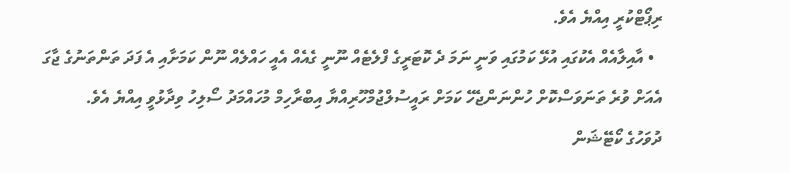ރިޕޯޓްކުރީ އިއްޔެ އެވެ.
  • އާއިލާއެއް އެކުގައި އުޅޭ ކަމުގައި ވަނީ ނަމަ ދެ ކޮޓަރީގެ ފްލެޓެއް ނޫނީ ގެއެއް އެއީ ހައްލެއް ނޫން ކަމަށާއި އެ ފަދަ ތަންތަނުގެ ޖާގަ އެއަށް ވުރެ ތަނަވަސްކޮށް ހުންނަންޖެހޭ ކަމަށް ރައީސުލްޖުމްހޫރިއްޔާ އިބްރާހިމް މުހައްމަދު ސޯލިހު ވިދާޅުވީ އިއްޔެ އެވެ.
ދުވަހުގެ ކޯޓޭޝަން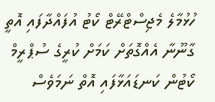ހުޅުމާލެ މެޖިސްޓްރޭޓް ކޯޓު އުފައްދާފައި އޮތީ ގާނޫނާ އެއްގޮތަށް ކަމަށް ކުރީގެ ސުޕްރީމް ކޯޓުން ކަނޑައަޅާފައި އޮތް ނަމަވެސް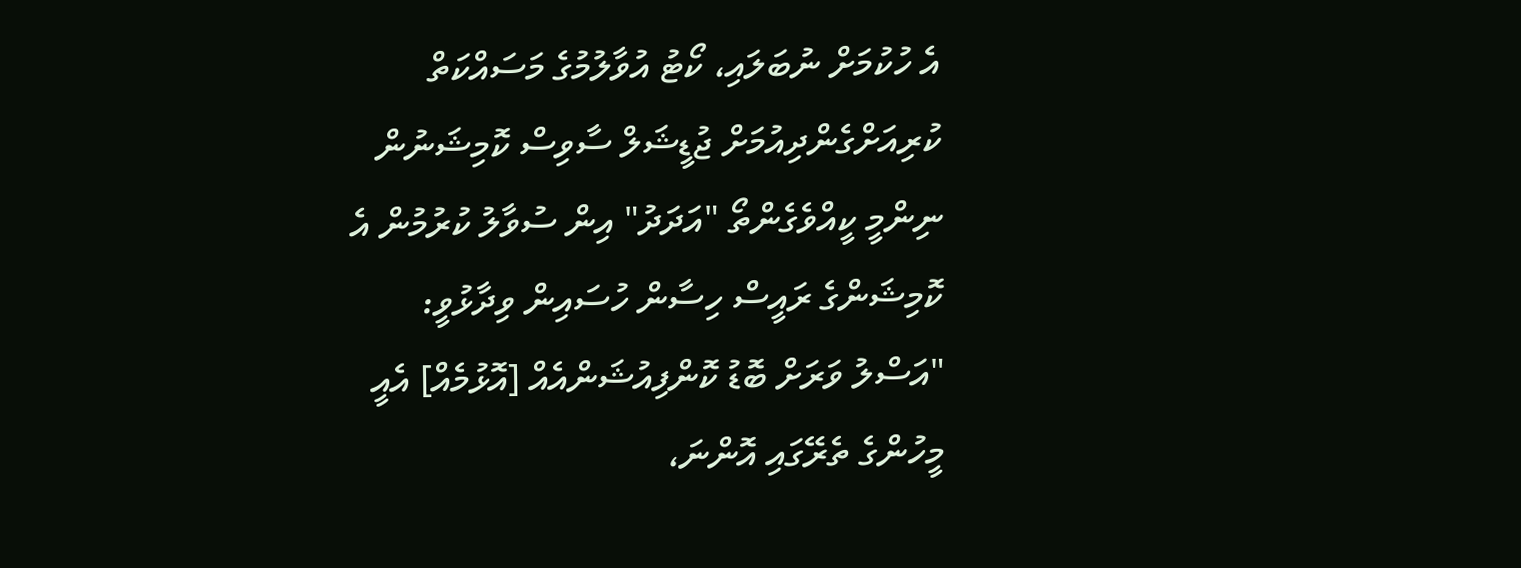އެ ހުކުމަށް ނުބަލައި، ކޯޓު އުވާލުމުގެ މަސައްކަތް ކުރިއަށްގެންދިއުމަށް ޖުޑީޝަލް ސާވިސް ކޮމިޝަނުން ނިންމީ ކީއްވެގެންތޯ "އަދަދު" އިން ސުވާލު ކުރުމުން އެ ކޮމިޝަންގެ ރައީސް ހިސާން ހުސައިން ވިދާޅުވީ:
"އަސްލު ވަރަށް ބޮޑު ކޮންފިއުޝަންއެއް [އޮޅުމެއް] އެއީ މީހުންގެ ތެރޭގައި އޮންނަ،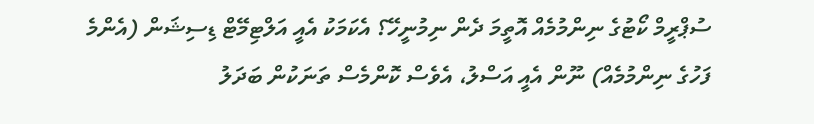ސުޕްރީމް ކޯޓުގެ ނިންމުމެއް އޮތީމަ ދެން ނިމުނީހޭ؟ އެކަމަކު އެއީ އަލްޓިމޭޓް ޑިސިޝަން (އެންމެ ފަހުގެ ނިންމުމެއް) ނޫން އެއީ އަސްލު، އެވެސް ކޮންމެސް ތަނަކުން ބަދަލު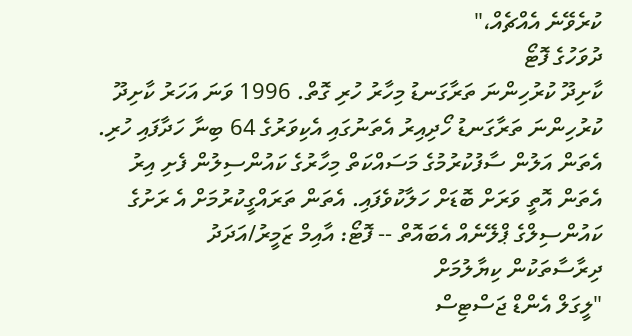ކުރެވޭނެ އެއްޗެއް،"
ދުވަހުގެ ފޮޓޯ
ކާށިދޫ ކުރުހިންނަ ތަރާގަނޑު މިހާރު ހުރި ގޮތް. 1996 ވަނަ އަހަރު ކާށިދޫ ކުރުހިންނަ ތަރާގަނޑު ހޯދިއިރު އެތަނުގައި އެކިވަރުގެ 64 ބިނާ ހަދާފައި ހުރި. އެތަން އަލުން ސާފުކުރުމުގެ މަސައްކަތް މިހާރުގެ ކައުންސިލުން ފެށި އިރު އެތަން އޮތީ ވަރަށް ބޮޑަށް ހަލާކުވެފައި. އެތަން ތަރައްގީކުރުމަށް އެ ރަށުގެ ކައުންސިލްގެ ޕްލޭނެއް އެބައޮތް -- ފޮޓޯ: އާއިމް ޒަމީރު/އަދަދު
ދިރާސާތަކުން ކިޔާލުމަށް
"ލީގަލް އެންޑް ޖަސްޓިސް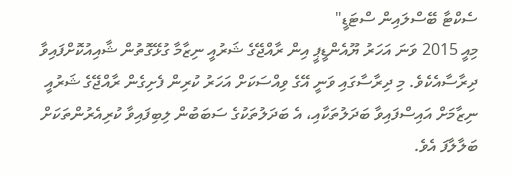ސެކްޓާ ބޭސްލައިން ސްޓަޑީ"
މިއީ 2015 ވަނަ އަހަރު ޔޫއެންޑީޕީ އިން ރާއްޖޭގެ ޝަރުއީ ނިޒާމާ ގުޅޭގޮތުން ޝާއިއުކޮށްފައިވާ ދިރާސާއެކެވެ. މި ދިރާސާގައި ވަނީ އޭގެ ވިއްސަކަށް އަހަރު ކުރިން ފެށިގެން ރާއްޖޭގެ ޝަރުއީ ނިޒާމަށް އައިސްފައިވާ ބަދަލުތަކާއި، އެ ބަދަލުތަކުގެ ސަބަބުން ލިބިފައިވާ ކުރިއެރުންތަކަށް ބަލާލާފަ އެވެ.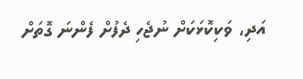އަދި، ވަކިކޮޅަކަށް ނުޖެހި ދެފުށް ފެންނަ ގޮތަށް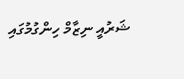ޝަރުއީ ނިޒާމް ހިންގުމުގައި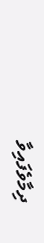ދިމާވެފައިވާ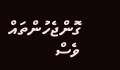ގޮންޖެހުންތައް ވެސް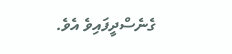ގެނެސްދީފައިވެ އެވެ.